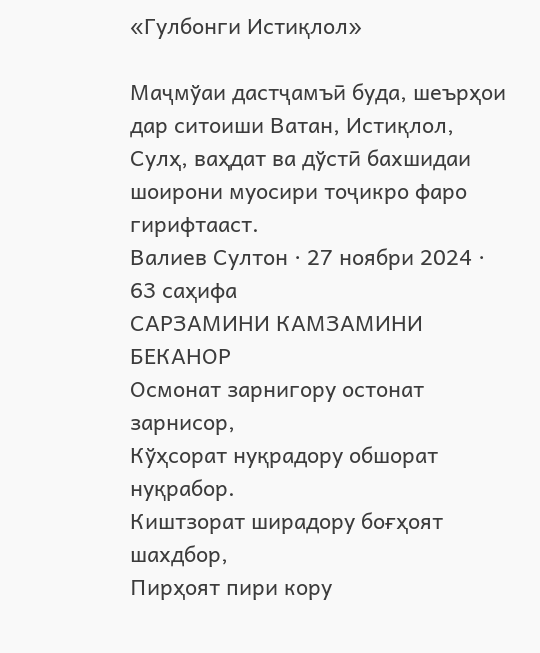«Гулбонги Истиқлол»

Маҷмўаи дастҷамъӣ буда, шеърҳои дар ситоиши Ватан, Истиқлол, Сулҳ, ваҳдат ва дўстӣ бахшидаи шоирони муосири тоҷикро фаро гирифтааст.
Валиев Султон · 27 ноябри 2024 · 63 саҳифа
САРЗАМИНИ КАМЗАМИНИ БЕКАНОР
Осмонат зарнигору остонат зарнисор,
Кўҳсорат нуқрадору обшорат нуқрабор.
Киштзорат ширадору боғҳоят шахдбор,
Пирҳоят пири кору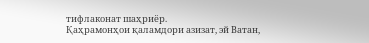тифлаконат шаҳриёр.
Қаҳрамонҳои қаламдори азизат, эй Ватан,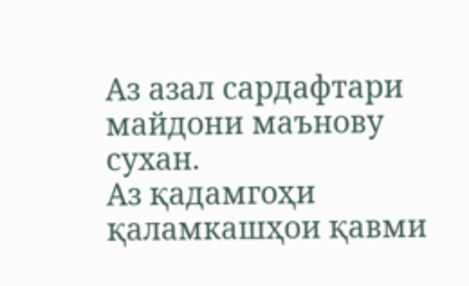Аз азал сардафтари майдони маънову сухан.
Аз қадамгоҳи қаламкашҳои қавми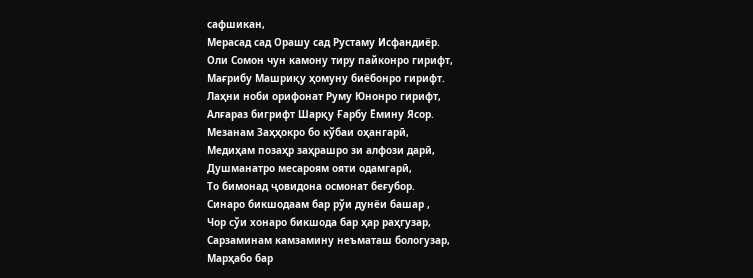сафшикан,
Мерасад сад Орашу сад Рустаму Исфандиёр.
Оли Сомон чун камону тиру пайконро гирифт,
Мағрибу Машриқу ҳомуну биёбонро гирифт.
Лаҳни ноби орифонат Руму Юнонро гирифт,
Алғараз бигрифт Шарқу Ғарбу Ёмину Ясор.
Мезанам Заҳҳокро бо кўбаи оҳангарӣ,
Медиҳам позаҳр заҳрашро зи алфози дарӣ,
Душманатро месароям ояти одамгарӣ,
То бимонад ҷовидона осмонат беғубор.
Синаро бикшодаам бар рўи дунёи башар ,
Чор сўи хонаро бикшода бар ҳар раҳгузар,
Сарзаминам камзамину неъматаш бологузар,
Марҳабо бар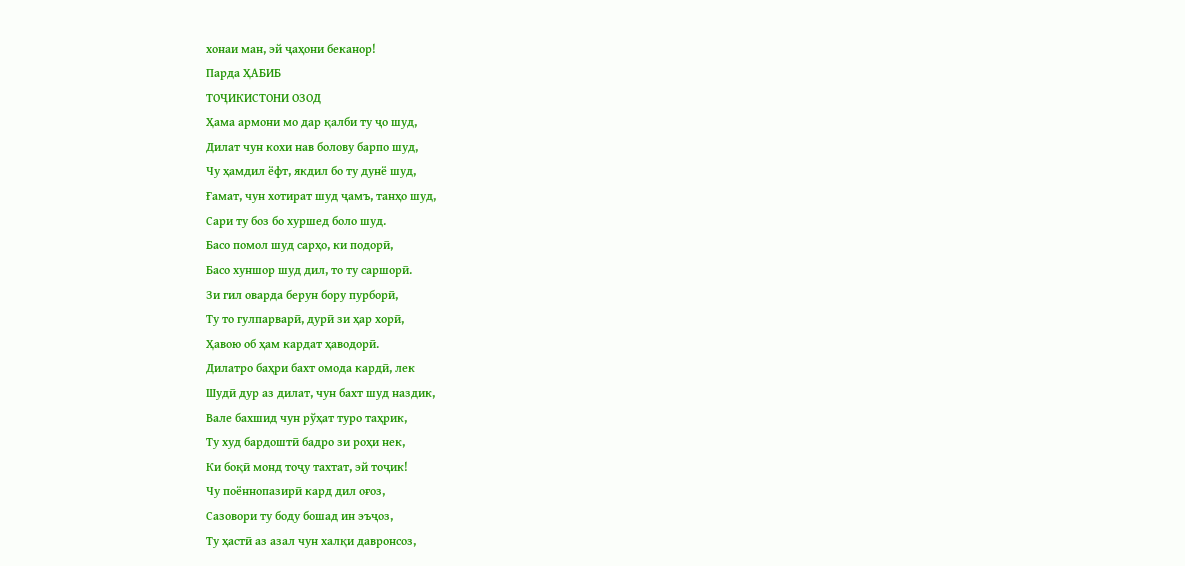хонаи ман, эй ҷаҳони беканор!
Парда ҲАБИБ
ТОҶИКИСТОНИ ОЗОД
Ҳама армони мо дар қалби ту ҷо шуд,
Дилат чун кохи нав болову барпо шуд,
Чу ҳамдил ёфт, якдил бо ту дунё шуд,
Ғамат, чун хотират шуд ҷамъ, танҳо шуд,
Сари ту боз бо хуршед боло шуд.
Басо помол шуд сарҳо, ки подорӣ,
Басо хуншор шуд дил, то ту саршорӣ.
Зи гил оварда берун бору пурборӣ,
Ту то гулпарварӣ, дурӣ зи ҳар хорӣ,
Ҳавою об ҳам кардат ҳаводорӣ.
Дилатро баҳри бахт омода кардӣ, лек
Шудӣ дур аз дилат, чун бахт шуд наздик,
Вале бахшид чун рўҳат туро таҳрик,
Ту худ бардоштӣ бадро зи роҳи нек,
Ки боқӣ монд тоҷу тахтат, эй тоҷик!
Чу поённопазирӣ кард дил оғоз,
Сазовори ту боду бошад ин эъҷоз,
Ту ҳастӣ аз азал чун халқи давронсоз,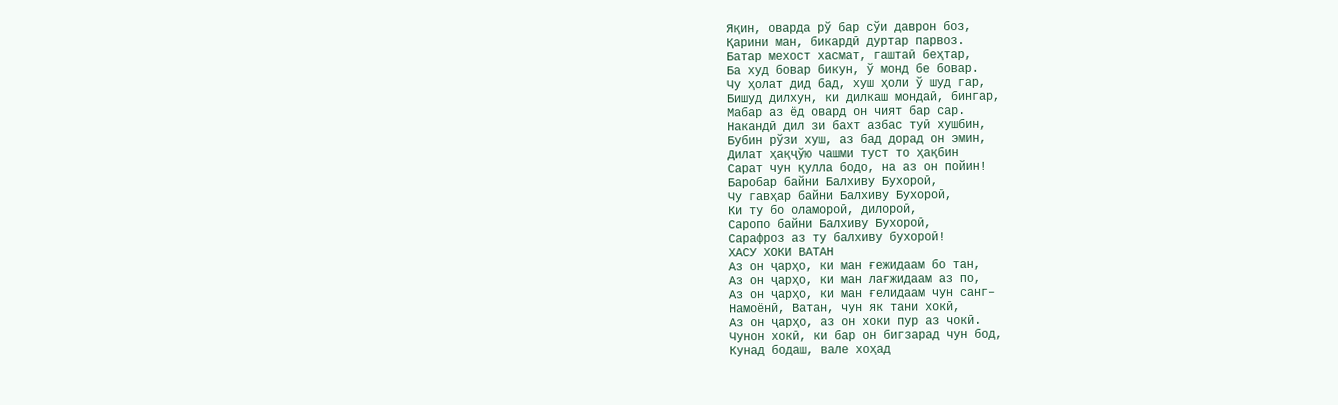Яқин, оварда рў бар сўи даврон боз,
Қарини ман, бикардӣ дуртар парвоз.
Батар мехост хасмат, гаштаӣ беҳтар,
Ба худ бовар бикун, ў монд бе бовар.
Чу ҳолат дид бад, хуш ҳоли ў шуд гар,
Бишуд дилхун, ки дилкаш мондаӣ, бингар,
Мабар аз ёд овард он чият бар сар.
Накандӣ дил зи бахт азбас туӣ хушбин,
Бубин рўзи хуш, аз бад дорад он эмин,
Дилат ҳақҷўю чашми туст то ҳақбин
Сарат чун қулла бодо, на аз он пойин!
Баробар байни Балхиву Бухороӣ,
Чу гавҳар байни Балхиву Бухороӣ,
Ки ту бо оламороӣ, дилороӣ,
Саропо байни Балхиву Бухороӣ,
Сарафроз аз ту балхиву бухороӣ!
ХАСУ ХОКИ ВАТАН
Аз он ҷарҳо, ки ман ғежидаам бо тан,
Аз он ҷарҳо, ки ман лағжидаам аз по,
Аз он ҷарҳо, ки ман ғелидаам чун санг–
Намоёнӣ, Ватан, чун як тани хокӣ,
Аз он ҷарҳо, аз он хоки пур аз чокӣ.
Чунон хокӣ, ки бар он бигзарад чун бод,
Кунад бодаш, вале хоҳад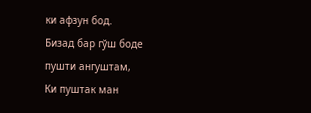ки афзун бод.
Бизад бар гўш боде пушти ангуштам,
Ки пуштак ман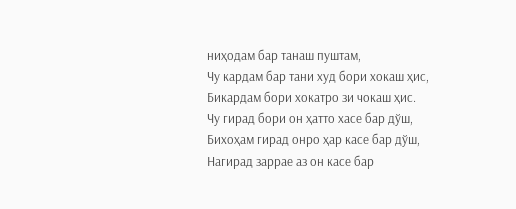ниҳодам бар танаш пуштам,
Чу кардам бар тани худ бори хокаш ҳис,
Бикардам бори хокатро зи чокаш ҳис.
Чу гирад бори он ҳатто хасе бар дўш,
Бихоҳам гирад онро ҳар касе бар дўш,
Нагирад заррае аз он касе бар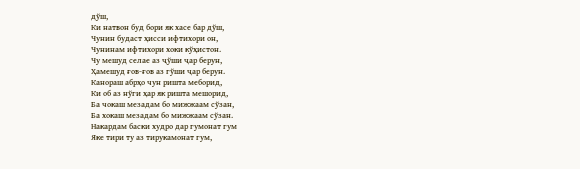дўш,
Ки натвон буд бори як хасе бар дўш,
Чунин будаст ҳисси ифтихори он,
Чунинам ифтихори хоки кўҳистон.
Чу мешуд селае аз ҷўши ҷар берун,
Ҳамешуд ғов-ғов аз гўши ҷар берун.
Канораш абрҳо чун ришта меборид,
Ки об аз нўги ҳар як ришта мешорид,
Ба чокаш мезадам бо мижжаам сўзан,
Ба хокаш мезадам бо мижжаам сўзан.
Накардам баски худро дар гумонат гум
Яке тири ту аз тирукамонат гум,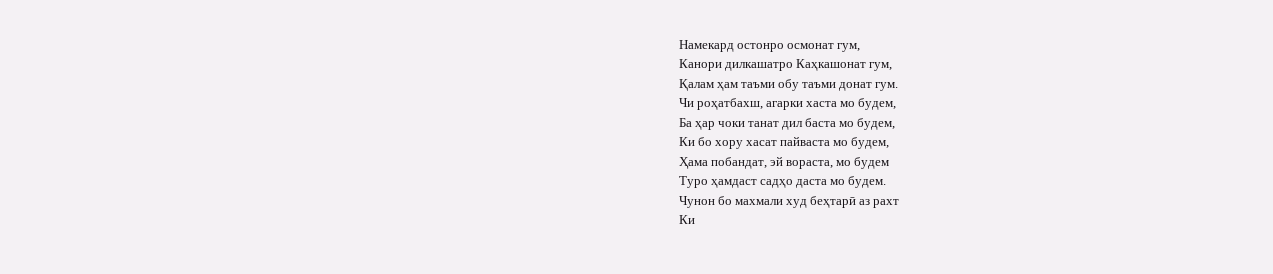Намекард остонро осмонат гум,
Канори дилкашатро Каҳкашонат гум,
Қалам ҳам таъми обу таъми донат гум.
Чи роҳатбахш, агарки хаста мо будем,
Ба ҳар чоки танат дил баста мо будем,
Ки бо хору хасат пайваста мо будем,
Ҳама побандат, эй вораста, мо будем
Туро ҳамдаст садҳо даста мо будем.
Чунон бо махмали худ беҳтарӣ аз рахт
Ки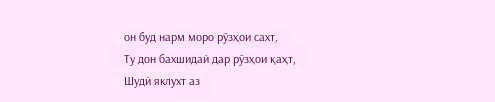он буд нарм моро рўзҳои сахт,
Ту дон бахшидаӣ дар рўзҳои қаҳт,
Шудӣ яклухт аз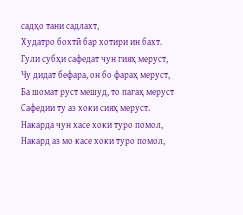садҳо тани садлахт,
Худатро бохтӣ бар хотири ин бахт.
Гули субҳи сафедат чун гияҳ меруст,
Чу дидат бефара, он бо фараҳ меруст,
Ба шомат руст мешуд, то пагаҳ меруст
Сафедии ту аз хоки сияҳ меруст.
Накарда чун хасе хоки туро помол,
Накард аз мо касе хоки туро помол,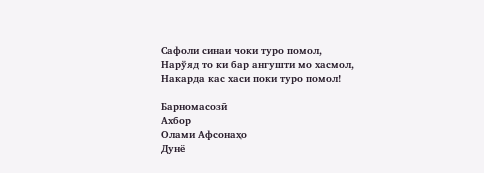Сафоли синаи чоки туро помол,
Нарўяд то ки бар ангушти мо хасмол,
Накарда кас хаси поки туро помол!

Барномасозӣ
Ахбор
Олами Афсонаҳо
Дунё